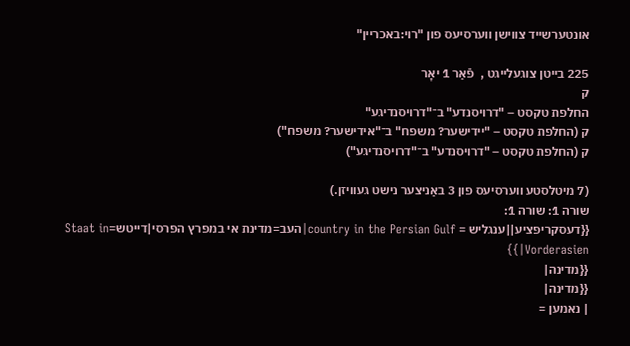אונטערשייד צווישן ווערסיעס פון "רוי:באכריין"

225 בייטן צוגעלייגט ,  פֿאַר 1 יאָר
ק
החלפת טקסט – "דרויסנדע" ב־"דרויסנדיגע"
ק (החלפת טקסט – "יידישער? משפח" ב־"אידישער? משפח")
ק (החלפת טקסט – "דרויסנדע" ב־"דרויסנדיגע")

(7 מיטלסטע ווערסיעס פון 3 באַניצער נישט געוויזן.)
שורה 1: שורה 1:
{{דעסקריפציע||ענגליש = country in the Persian Gulf|העב=מדינת אי במפרץ הפרסי|דייטש=Staat in Vorderasien|}}
{{מדינה|
{{מדינה|
| נאמען =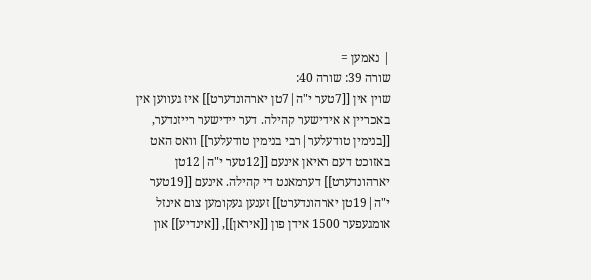| נאמען =
שורה 39: שורה 40:
שוין אין [[7טער י"ה|7טן יארהונדערט]] איז געווען אין באכריין א אידישער קהילה. דער יידישער רייזנדער, [[בנימין טודעלער|רבי בנימין טודעלער]] וואס האט באזוכט דעם ראיאן אינעם [[12טער י"ה|12טן יארהונדערט]] דערמאנט די קהילה. אינעם [[19טער י"ה|19טן יארהונדערט]] זענען געקומען צום אינזל אומגעפער 1500 אידן פון [[איראן]], [[אינדיע]] און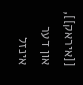[[איראק]], און דער אינזל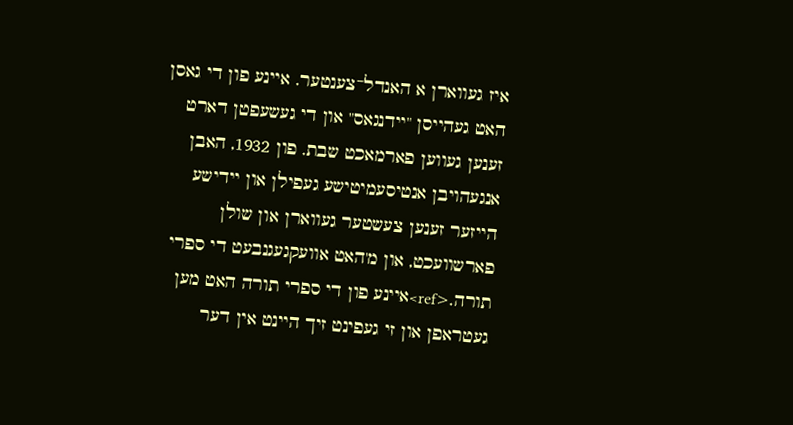איז געווארן א האנדל־צענטער. איינע פון די גאסן האט געהייסן "יידנגאס" און די געשעפטן דארט זענען געווען פארמאכט שבת. פון 1932, האבן אנגעהויבן אנטיסעמיטישע געפילן און יידישע הייזער זענען צעשטער געווארן און שולן פארשוועכט, און מ'האט אוועקגעגנבעט די ספרי תורה.<ref>איינע פון די ספרי תורה האט מען געטראפן און זי געפינט זיך היינט אין דער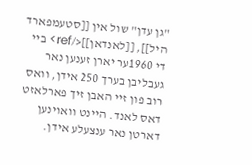"גן עדן" שול אין [[סטעמפארד היל]], [[לאנדאן]]</ref> ביי די 1960ער יארן זענען נאר געבליבן בערך 250 אידן, וואס רוב פון זיי האבן זיך פארלאזט דאס לאנד. היינט וואוינען דארטן נאר ענצעלע אידן.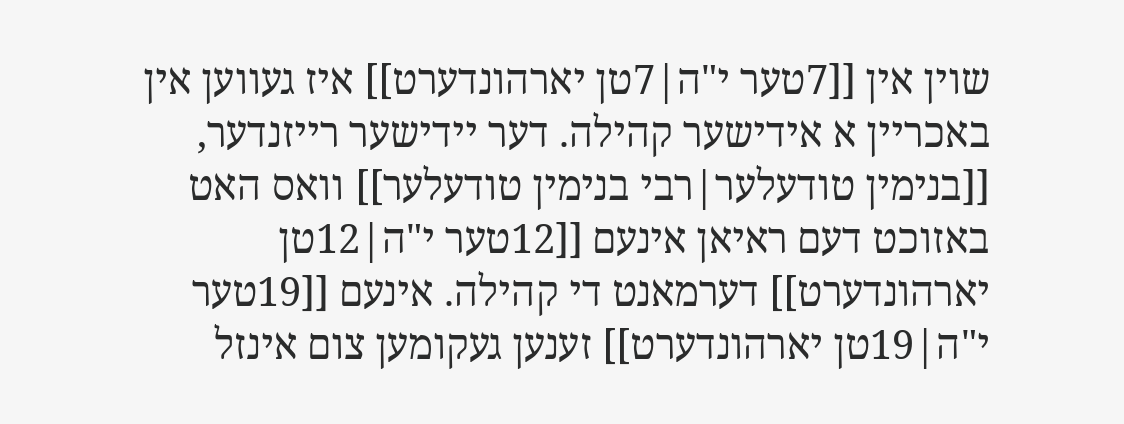שוין אין [[7טער י"ה|7טן יארהונדערט]] איז געווען אין באכריין א אידישער קהילה. דער יידישער רייזנדער, [[בנימין טודעלער|רבי בנימין טודעלער]] וואס האט באזוכט דעם ראיאן אינעם [[12טער י"ה|12טן יארהונדערט]] דערמאנט די קהילה. אינעם [[19טער י"ה|19טן יארהונדערט]] זענען געקומען צום אינזל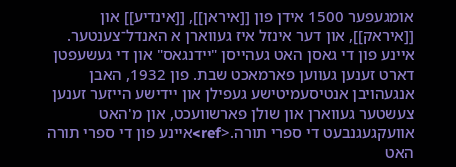אומגעפער 1500 אידן פון [[איראן]], [[אינדיע]] און [[איראק]], און דער אינזל איז געווארן א האנדל־צענטער. איינע פון די גאסן האט געהייסן "יידנגאס" און די געשעפטן דארט זענען געווען פארמאכט שבת. פון 1932, האבן אנגעהויבן אנטיסעמיטישע געפילן און יידישע הייזער זענען צעשטער געווארן און שולן פארשוועכט, און מ'האט אוועקגעגנבעט די ספרי תורה.<ref>איינע פון די ספרי תורה האט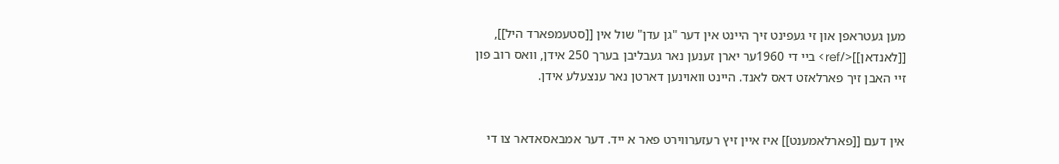מען געטראפן און זי געפינט זיך היינט אין דער "גן עדן" שול אין [[סטעמפארד היל]], [[לאנדאן]]</ref> ביי די 1960ער יארן זענען נאר געבליבן בערך 250 אידן, וואס רוב פון זיי האבן זיך פארלאזט דאס לאנד. היינט וואוינען דארטן נאר ענצעלע אידן.


אין דעם [[פארלאמענט]] איז איין זיץ רעזערווירט פאר א ייד. דער אמבאסאדאר צו די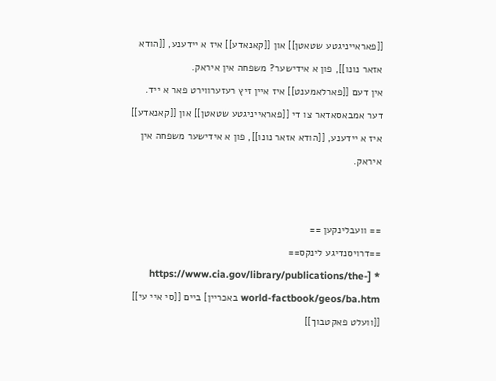[[פאראייניגטע שטאטן]] און [[קאנאדע]] איז א יידענע, [[הודא אזאר נונו]], פון א אידישער? משפחה אין איראק.
אין דעם [[פארלאמענט]] איז איין זיץ רעזערווירט פאר א ייד. דער אמבאסאדאר צו די [[פאראייניגטע שטאטן]] און [[קאנאדע]] איז א יידענע, [[הודא אזאר נונו]], פון א אידישער משפחה אין איראק.


== וועבלינקען ==
==דרויסנדיגע לינקס==
* [https://www.cia.gov/library/publications/the-world-factbook/geos/ba.htm באכריין] ביים [[סי איי עי]] [[וועלט פאקטבוך]]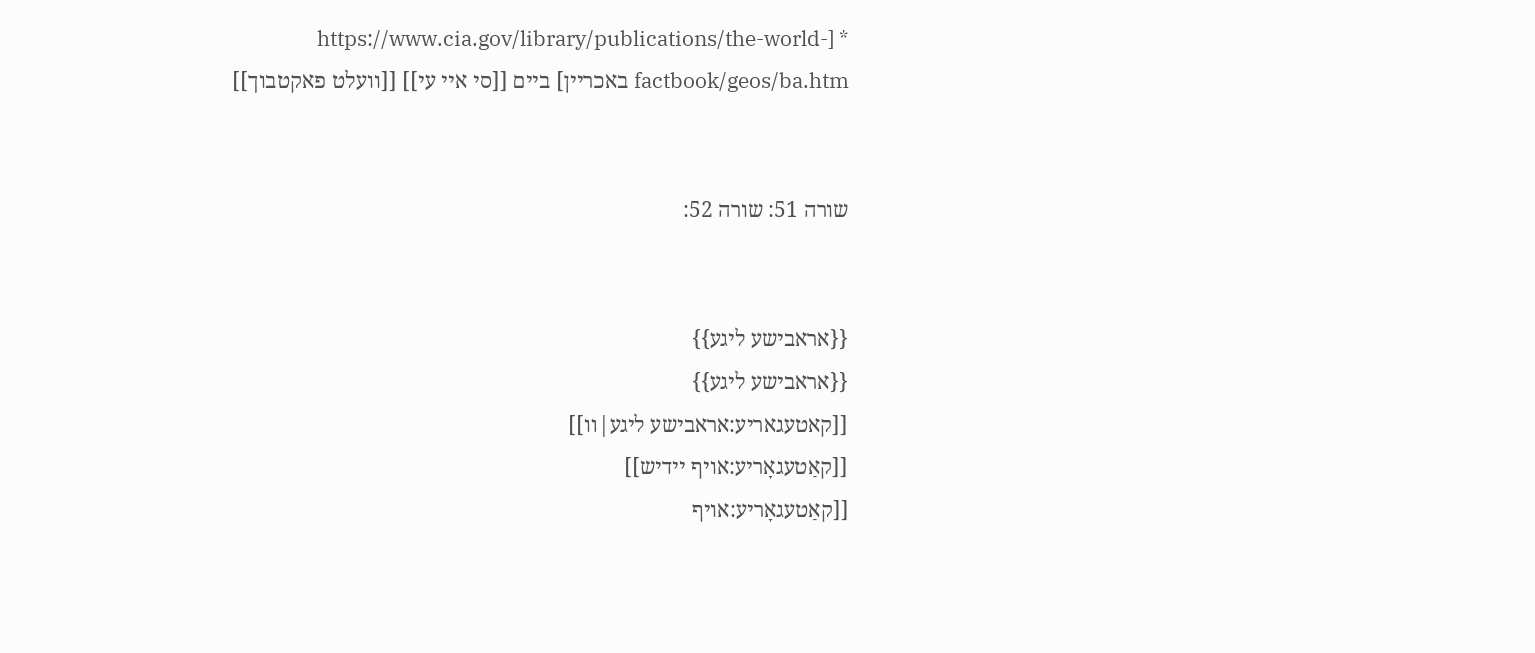* [https://www.cia.gov/library/publications/the-world-factbook/geos/ba.htm באכריין] ביים [[סי איי עי]] [[וועלט פאקטבוך]]


שורה 51: שורה 52:


{{אראבישע ליגע}}
{{אראבישע ליגע}}
[[קאטעגאריע:אראבישע ליגע|װ]]
[[קאַטעגאָריע:אויף יידיש]]
[[קאַטעגאָריע:אויף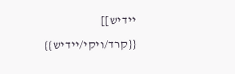יידיש]]
{{קרד/ויקי/יידיש}}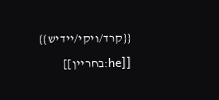{{קרד/ויקי/יידיש}}
[[he:בחריין]]